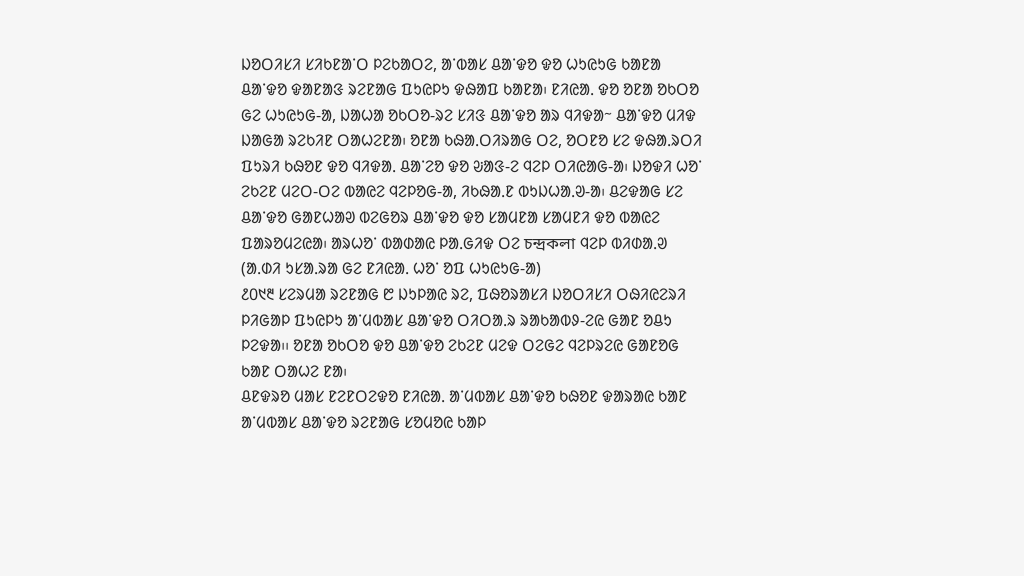ᱡᱚᱛᱤᱥᱤ ᱥᱤᱠᱱᱟᱸᱛ ᱞᱮᱠᱟᱛᱮ, ᱟᱸᱵᱟᱥ ᱪᱟᱸᱫᱚ ᱫᱚ ᱦᱩᱭᱩᱜ ᱠᱟᱱᱟ ᱪᱟᱸᱫᱚ ᱫᱟᱱᱟᱝ ᱨᱮᱱᱟᱜ ᱯᱩᱭᱞᱩ ᱫᱷᱟᱯ ᱠᱟᱱᱟ᱾ ᱱᱤᱭᱟᱹ ᱫᱚ ᱚᱱᱟ ᱚᱠᱛᱚ ᱜᱮ ᱦᱩᱭᱩᱜ-ᱟ, ᱡᱟᱦᱟ ᱚᱠᱛᱚ-ᱨᱮ ᱥᱤᱝ ᱪᱟᱸᱫᱚ ᱟᱨ ᱧᱤᱫᱟᱻ ᱪᱟᱸᱫᱚ ᱢᱤᱫ ᱡᱟᱜᱟ ᱨᱮᱠᱤᱱ ᱛᱟᱦᱮᱱᱟ᱾ ᱚᱱᱟ ᱠᱷᱟᱹᱛᱤᱨᱟᱜ ᱛᱮ, ᱚᱛᱱᱚ ᱥᱮ ᱫᱷᱟᱹᱨᱛᱤ ᱯᱩᱨᱤ ᱠᱷᱚᱱ ᱫᱚ ᱧᱤᱫᱟᱹ ᱪᱟᱸᱮᱚ ᱫᱚ ᱶᱟᱝ-ᱮ ᱧᱮᱞ ᱛᱤᱭᱟᱜ-ᱟ᱾ ᱡᱚᱫᱤ ᱦᱚᱸ ᱮᱠᱮᱱ ᱢᱮᱛ-ᱛᱮ ᱵᱟᱭᱮ ᱧᱮᱞᱚᱜ-ᱟ, ᱤᱠᱷᱟᱹᱱ ᱵᱩᱡᱦᱟᱹᱣ-ᱟ᱾ ᱪᱮᱫᱟᱜ ᱥᱮ ᱪᱟᱸᱫᱚ ᱜᱟᱱᱦᱟᱣ ᱵᱮᱜᱚᱨ ᱪᱟᱸᱫᱚ ᱫᱚ ᱥᱟᱢᱱᱟ ᱥᱟᱢᱱᱤ ᱫᱚ ᱵᱟᱭᱮ ᱯᱟᱨᱚᱢᱮᱭᱟ᱾ ᱟᱨᱦᱚᱸ ᱵᱟᱰᱟᱭ ᱞᱟᱹᱜᱤᱫ ᱛᱮ চন্দ্রকলা ᱧᱮᱞ ᱵᱤᱰᱟᱹᱣ (ᱟᱹᱰᱤ ᱩᱥᱟᱹᱨᱟ ᱜᱮ ᱱᱤᱭᱟᱹ ᱦᱚᱸ ᱚᱯ ᱦᱩᱭᱩᱜ-ᱟ)
᱒᱐᱑᱓ ᱥᱮᱨᱢᱟ ᱨᱮᱱᱟᱜ ᱘ ᱡᱩᱞᱟᱭ ᱨᱮ, ᱯᱷᱚᱨᱟᱥᱤ ᱡᱚᱛᱤᱥᱤ ᱛᱷᱤᱭᱮᱨᱤ ᱞᱤᱜᱟᱞ ᱯᱩᱭᱞᱩ ᱟᱸᱢᱵᱟᱥ ᱪᱟᱸᱫᱚ ᱛᱤᱛᱟᱹᱨ ᱨᱟᱠᱟᱵᱽ-ᱮᱭ ᱜᱟᱱ ᱚᱪᱩ ᱞᱮᱫᱟ᱾᱾ ᱚᱱᱟ ᱚᱠᱛᱚ ᱫᱚ ᱪᱟᱸᱫᱚ ᱮᱠᱮᱱ ᱢᱮᱫ ᱛᱮᱜᱮ ᱧᱮᱞᱨᱮᱭ ᱜᱟᱱᱚᱜ ᱠᱟᱱ ᱛᱟᱦᱮ ᱱᱟ᱾
ᱪᱱᱫᱨᱚ ᱢᱟᱥ ᱱᱮᱱᱛᱮᱫᱚ ᱱᱤᱭᱟᱹ ᱟᱸᱢᱵᱟᱥ ᱪᱟᱸᱫᱚ ᱠᱷᱚᱱ ᱫᱟᱨᱟᱭ ᱠᱟᱱ ᱟᱸᱢᱵᱟᱥ ᱪᱟᱸᱫᱚ ᱨᱮᱱᱟᱜ ᱥᱚᱢᱚᱭ ᱠᱟᱞ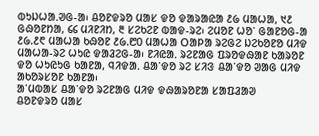ᱵᱩᱡᱦᱟᱹᱣᱜ-ᱟ᱾ ᱪᱚᱱᱫᱨᱚ ᱢᱟᱥ ᱫᱚ ᱫᱟᱨᱟᱭᱟ ᱒᱙ ᱢᱟᱦᱟ, ᱑᱒ ᱜᱷᱚᱱᱴᱟ, ᱔᱔ ᱢᱤᱱᱤᱴ, ᱓ ᱥᱮᱠᱮᱱ ᱵᱟᱫ-ᱨᱮ᱾ ᱮᱢᱚᱱ ᱦᱚᱸ ᱜᱟᱱᱚᱜ-ᱟ ᱒᱙.᱒᱖ ᱢᱟᱦᱟ ᱠᱷᱚᱱ ᱒᱙.᱘᱐ ᱢᱟᱦᱟ ᱛᱟᱞᱟ ᱨᱮᱜᱮ ᱡᱮᱠᱚᱱᱚ ᱢᱤᱫ ᱢᱟᱦᱟ-ᱨᱮ ᱦᱩᱭ ᱫᱟᱲᱮᱜ-ᱟ᱾ ᱱᱤᱭᱟᱹ ᱨᱮᱱᱟᱜ ᱯᱨᱚᱫᱷᱟᱱ ᱠᱟᱨᱚᱱ ᱫᱚ ᱦᱩᱭᱩᱜ ᱠᱟᱱᱟ, ᱧᱤᱫᱟᱹ ᱪᱟᱸᱫᱚ ᱨᱮ ᱥᱤᱝ ᱪᱟᱸᱫᱚ ᱣᱟᱜ ᱢᱤᱫ ᱟᱠᱚᱨᱥᱚᱱ ᱠᱟᱱᱟ᱾
ᱟᱸᱢᱵᱟᱥ ᱪᱟᱸᱫᱚ ᱨᱮᱱᱟᱜ ᱢᱤᱫ ᱫᱷᱟᱨᱚᱱᱟ ᱥᱟᱯᱲᱟᱣ
ᱪᱚᱱᱫᱨᱚ ᱢᱟᱥ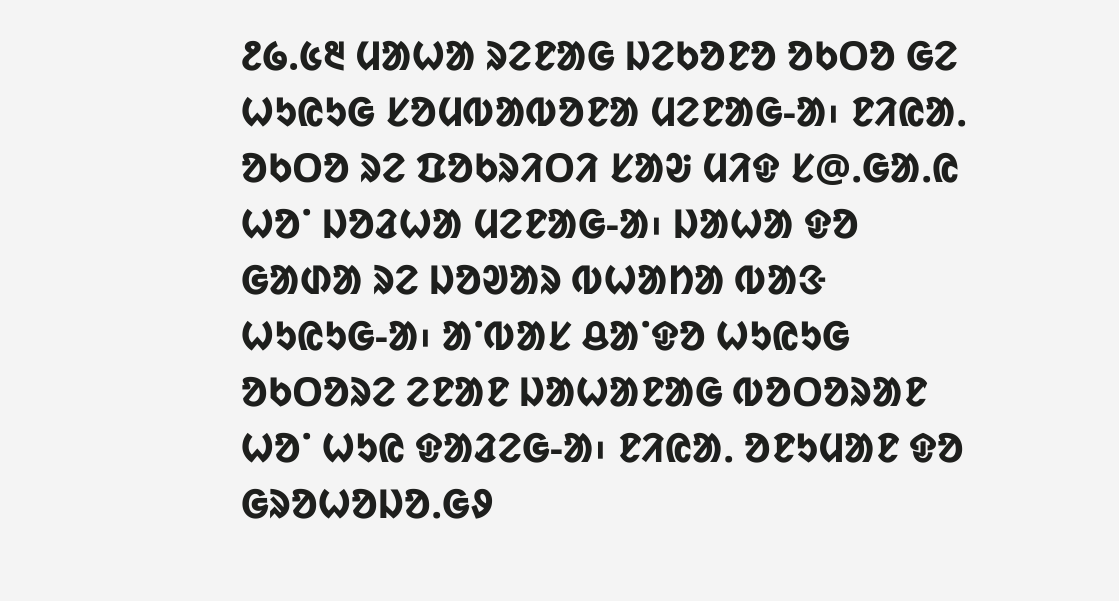᱒᱙.᱕᱓ ᱢᱟᱦᱟ ᱨᱮᱱᱟᱜ ᱡᱮᱠᱚᱱᱚ ᱚᱠᱛᱚ ᱜᱮ ᱦᱩᱭᱩᱜ ᱥᱚᱢᱵᱟᱵᱚᱱᱟ ᱢᱮᱱᱟᱜ-ᱟ᱾ ᱱᱤᱭᱟᱹ ᱚᱠᱛᱚ ᱨᱮ ᱯᱚᱠᱨᱤᱛᱤ ᱥᱟᱶ ᱢᱤᱫ ᱥ@ᱹᱜᱟᱹᱭ ᱦᱚᱸ ᱡᱚᱲᱦᱟ ᱢᱮᱱᱟᱜ-ᱟ᱾ ᱡᱟᱦᱟ ᱫᱚ ᱜᱟᱰᱟ ᱨᱮ ᱡᱚᱣᱟᱨ ᱵᱦᱟᱴᱟ ᱵᱟᱝ ᱦᱩᱭᱩᱜ-ᱟ᱾ ᱟᱸᱵᱟᱥ ᱪᱟᱸᱫᱚ ᱦᱩᱭᱩᱜ ᱚᱠᱛᱚᱨᱮ ᱮᱱᱟᱱ ᱡᱟᱦᱟᱱᱟᱜ ᱵᱚᱛᱚᱨᱟᱱ ᱦᱚᱸ ᱦᱩᱭ ᱫᱟᱲᱮᱜ-ᱟ᱾ ᱱᱤᱭᱟᱹ ᱚᱱᱩᱢᱟᱱ ᱫᱚ ᱜᱨᱚᱦᱚᱡᱚᱹᱜᱽ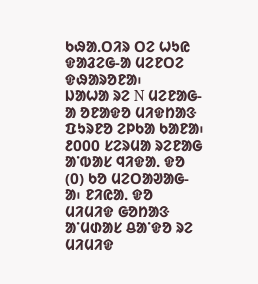ᱠᱷᱟᱹᱛᱤᱨ ᱛᱮ ᱦᱩᱭ ᱫᱟᱲᱮᱜ-ᱟ ᱢᱮᱱᱛᱮ ᱫᱷᱟᱨᱚᱱᱟ᱾
ᱡᱟᱦᱟ ᱨᱮ N ᱢᱮᱱᱟᱜ-ᱟ ᱚᱱᱟᱫᱚ ᱢᱤᱫᱴᱟᱝ ᱯᱩᱨᱱᱚ ᱮᱞᱠᱟ ᱠᱟᱱᱟ᱾ ᱒᱐᱐᱐ ᱥᱮᱨᱢᱟ ᱨᱮᱱᱟᱜ ᱟᱸᱵᱟᱥ ᱧᱤᱫᱟᱹ ᱫᱚ (᱐) ᱠᱚ ᱢᱮᱛᱟᱣᱟᱜ-ᱟ᱾ ᱱᱤᱭᱟᱹ ᱫᱚ ᱢᱤᱢᱤᱫ ᱜᱚᱴᱟᱝ ᱟᱸᱢᱰᱟᱥ ᱪᱟᱸᱫᱚ ᱨᱮ ᱢᱤᱢᱤᱫ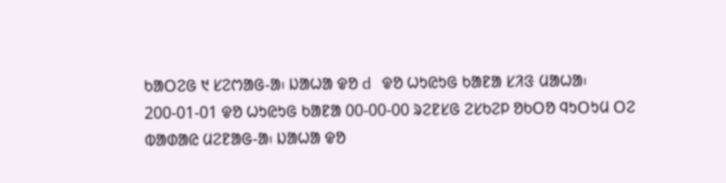ᱠᱟᱛᱮᱜ ᱑ ᱥᱮᱬᱟᱜ-ᱟ᱾ ᱡᱟᱦᱟ ᱫᱚ d ᱫᱚ ᱦᱩᱭᱩᱜ ᱠᱟᱱᱟ ᱥᱤᱝ ᱢᱟᱦᱟ᱾ 200-01-01 ᱫᱚ ᱦᱩᱭᱩᱜ ᱠᱟᱱᱟ 00-00-00 ᱨᱮᱱᱥᱜ ᱮᱥᱠᱮᱞ ᱚᱠᱛᱚ ᱧᱩᱛᱩᱢ ᱛᱮ ᱵᱟᱰᱟᱭ ᱢᱮᱱᱟᱜ-ᱟ᱾ ᱡᱟᱦᱟ ᱫᱚ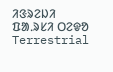ᱤᱝᱨᱮᱡᱤ ᱯᱟᱹᱨᱥᱤ ᱛᱮᱫᱚ Terrestrial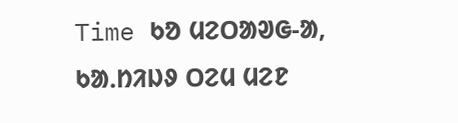Time ᱠᱚ ᱢᱮᱛᱟᱣᱜ-ᱟ, ᱠᱟᱹᱴᱤᱡᱽ ᱛᱮᱢ ᱢᱮᱱ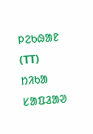ᱞᱮᱠᱷᱟᱱ (TT)
ᱴᱤᱠᱟ ᱥᱟᱯᱲᱟᱣ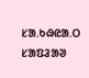ᱥᱟ.ᱠᱷᱭᱟ.ᱛ ᱥᱟᱯᱲᱟᱣ